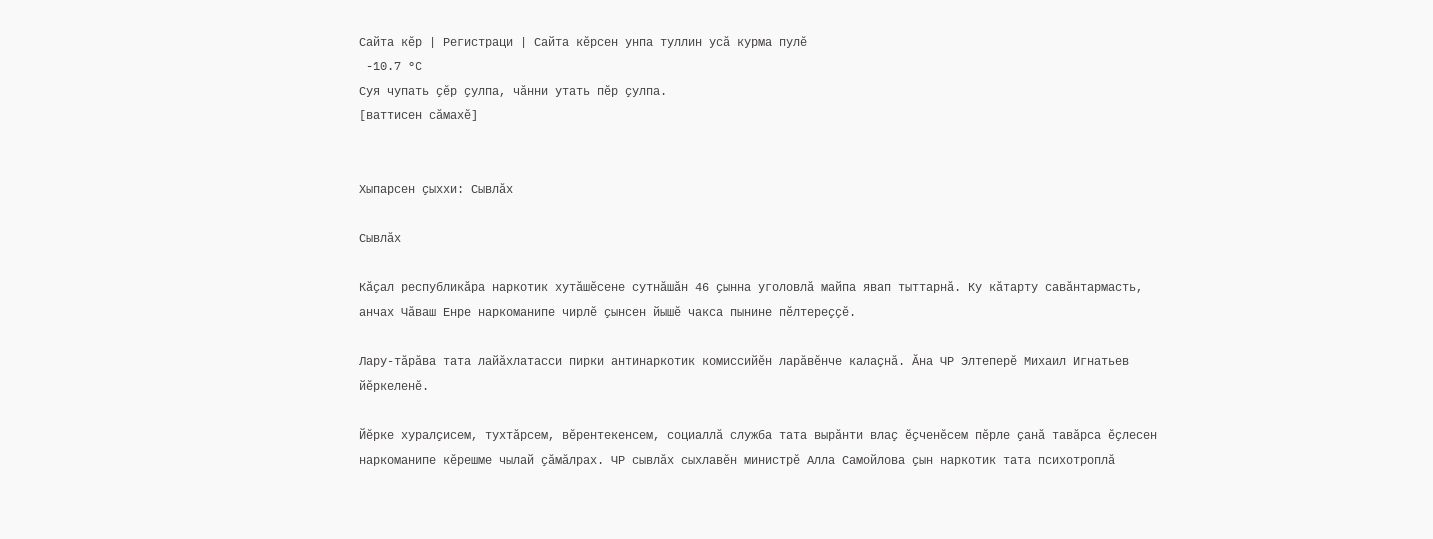Сайта кӗр | Регистраци | Сайта кӗрсен унпа туллин усӑ курма пулӗ
 -10.7 °C
Суя чупать ҫӗр ҫулпа, чӑнни утать пӗр ҫулпа.
[ваттисен сӑмахӗ]


Хыпарсен ҫыххи: Сывлӑх

Сывлӑх

Кӑҫал республикӑра наркотик хутӑшӗсене сутнӑшӑн 46 ҫынна уголовлӑ майпа явап тыттарнӑ. Ку кӑтарту савӑнтармасть, анчах Чӑваш Енре наркоманипе чирлӗ ҫынсен йышӗ чакса пынине пӗлтереҫҫӗ.

Лару-тӑрӑва тата лайӑхлатасси пирки антинаркотик комиссийӗн ларӑвӗнче калаҫнӑ. Ӑна ЧР Элтеперӗ Михаил Игнатьев йӗркеленӗ.

Йӗрке хуралҫисем, тухтӑрсем, вӗрентекенсем, социаллӑ служба тата вырӑнти влаҫ ӗҫченӗсем пӗрле ҫанӑ тавӑрса ӗҫлесен наркоманипе кӗрешме чылай ҫӑмӑлрах. ЧР сывлӑх сыхлавӗн министрӗ Алла Самойлова ҫын наркотик тата психотроплӑ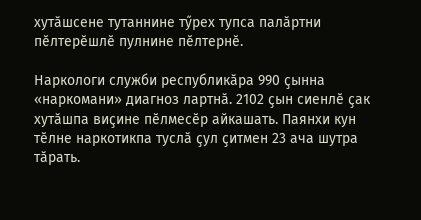хутӑшсене тутаннине тӳрех тупса палӑртни пӗлтерӗшлӗ пулнине пӗлтернӗ.

Наркологи служби республикӑра 990 ҫынна «наркомани» диагноз лартнӑ. 2102 ҫын сиенлӗ ҫак хутӑшпа виҫине пӗлмесӗр айкашать. Паянхи кун тӗлне наркотикпа туслӑ ҫул ҫитмен 23 ача шутра тӑрать.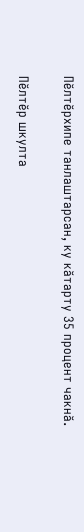Пӗлтӗрхипе танлаштарсан, ку кӑтарту 35 процент чакнӑ.

Пӗлтӗр шкулта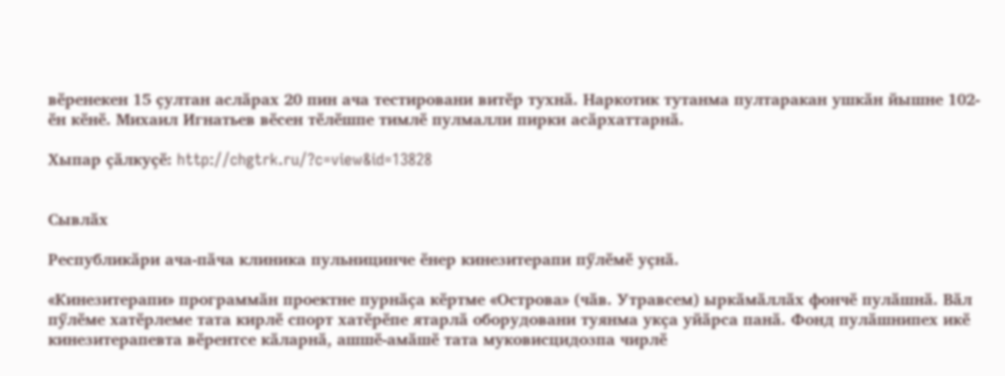вӗренекен 15 ҫултан аслӑрах 20 пин ача тестировани витӗр тухнӑ. Наркотик тутанма пултаракан ушкӑн йышне 102-ӗн кӗнӗ. Михаил Игнатьев вӗсен тӗлӗшпе тимлӗ пулмалли пирки асӑрхаттарнӑ.

Хыпар ҫӑлкуҫӗ: http://chgtrk.ru/?c=view&id=13828


Сывлӑх

Республикӑри ача-пӑча клиника пульницинче ӗнер кинезитерапи пӳлӗмӗ уҫнӑ.

«Кинезитерапи» программӑн проектне пурнӑҫа кӗртме «Острова» (чӑв. Утравсем) ыркӑмӑллӑх фончӗ пулӑшнӑ. Вӑл пӳлӗме хатӗрлеме тата кирлӗ спорт хатӗрӗпе ятарлӑ оборудовани туянма укҫа уйӑрса панӑ. Фонд пулӑшнипех икӗ кинезитерапевта вӗрентсе кӑларнӑ, ашшӗ-амӑшӗ тата муковисцидозпа чирлӗ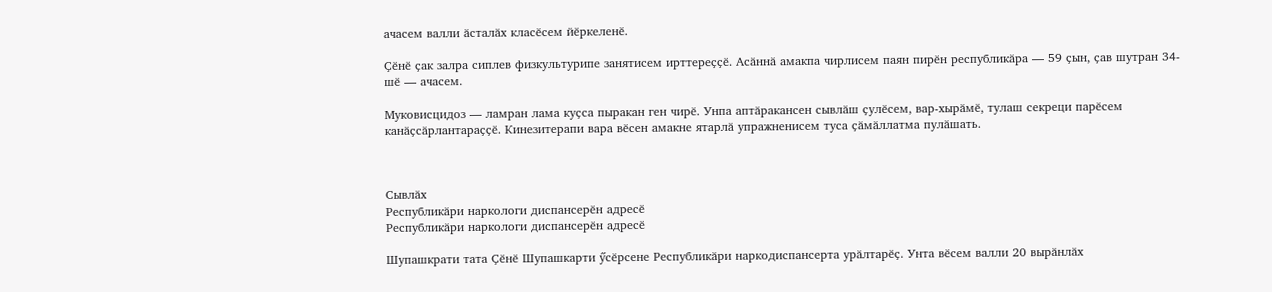ачасем валли ӑсталӑх класӗсем йӗркеленӗ.

Ҫӗнӗ ҫак залра сиплев физкультурипе занятисем ирттереҫҫӗ. Асӑннӑ амакпа чирлисем паян пирӗн республикӑра — 59 ҫын, ҫав шутран 34-шӗ — ачасем.

Муковисцидоз — ламран лама куҫса пыракан ген чирӗ. Унпа аптӑракансен сывлӑш ҫулӗсем, вар-хырӑмӗ, тулаш секреци парӗсем канӑҫсӑрлантараҫҫӗ. Кинезитерапи вара вӗсен амакне ятарлӑ упражненисем туса ҫӑмӑллатма пулӑшать.



Сывлӑх
Республикӑри наркологи диспансерӗн адресӗ
Республикӑри наркологи диспансерӗн адресӗ

Шупашкрати тата Ҫӗнӗ Шупашкарти ӳсӗрсене Республикӑри наркодиспансерта урӑлтарӗҫ. Унта вӗсем валли 20 вырӑнлӑх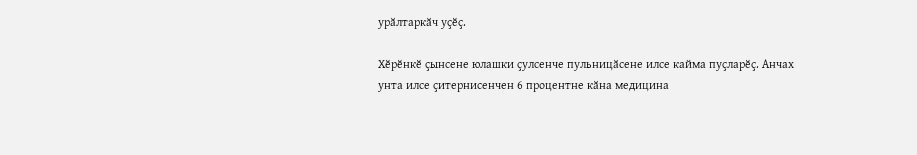урӑлтаркӑч уҫӗҫ.

Хӗрӗнкӗ ҫынсене юлашки ҫулсенче пульницӑсене илсе кайма пуҫларӗҫ. Анчах унта илсе ҫитернисенчен 6 процентне кӑна медицина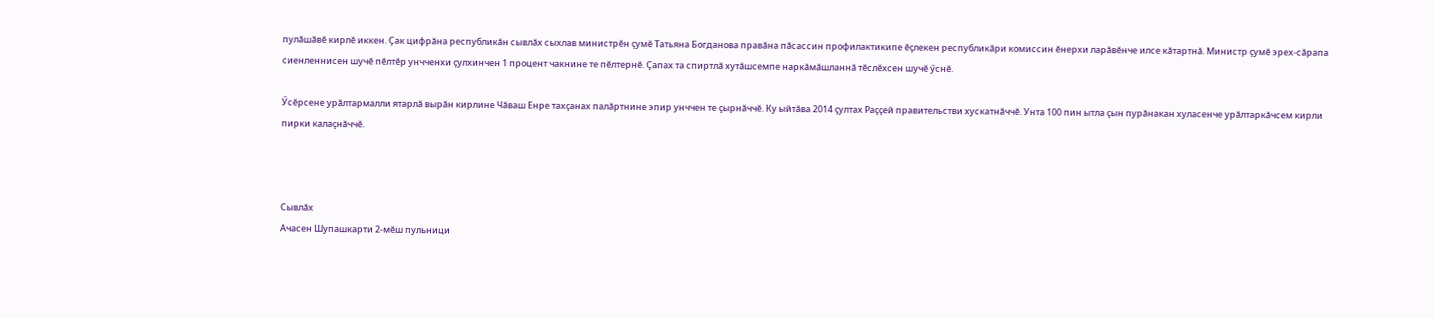пулӑшӑвӗ кирлӗ иккен. Ҫак цифрӑна республикӑн сывлӑх сыхлав министрӗн ҫумӗ Татьяна Богданова правӑна пӑсассин профилактикипе ӗҫлекен республикӑри комиссин ӗнерхи ларӑвӗнче илсе кӑтартнӑ. Министр ҫумӗ эрех-сӑрапа сиенленнисен шучӗ пӗлтӗр унчченхи ҫулхинчен 1 процент чакнине те пӗлтернӗ. Ҫапах та спиртлӑ хутӑшсемпе наркӑмӑшланнӑ тӗслӗхсен шучӗ ӳснӗ.

Ӳсӗрсене урӑлтармалли ятарлӑ вырӑн кирлине Чӑваш Енре тахҫанах палӑртнине эпир унччен те ҫырнӑччӗ. Ку ыйтӑва 2014 ҫултах Раҫҫей правительстви хускатнӑччӗ. Унта 100 пин ытла ҫын пурӑнакан хуласенче урӑлтаркӑчсем кирли пирки калаҫнӑччӗ.



Сывлӑх
Ачасен Шупашкарти 2-мӗш пульници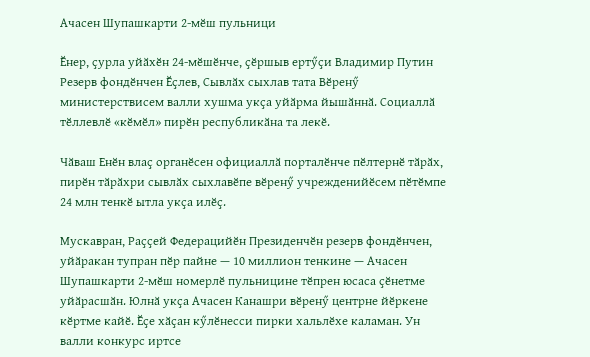Ачасен Шупашкарти 2-мӗш пульници

Ӗнер, ҫурла уйӑхӗн 24-мӗшӗнче, ҫӗршыв ертӳҫи Владимир Путин Резерв фондӗнчен Ӗҫлев, Сывлӑх сыхлав тата Вӗренӳ министерствисем валли хушма укҫа уйӑрма йышӑннӑ. Социаллӑ тӗллевлӗ «кӗмӗл» пирӗн республикӑна та лекӗ.

Чӑваш Енӗн влаҫ органӗсен официаллӑ порталӗнче пӗлтернӗ тӑрӑх, пирӗн тӑрӑхри сывлӑх сыхлавӗпе вӗренӳ учрежденийӗсем пӗтӗмпе 24 млн тенкӗ ытла укҫа илӗҫ.

Мускавран, Раҫҫей Федерацийӗн Президенчӗн резерв фондӗнчен, уйӑракан тупран пӗр пайне — 10 миллион тенкине — Ачасен Шупашкарти 2-мӗш номерлӗ пульницине тӗпрен юсаса ҫӗнетме уйӑрасшӑн. Юлнӑ укҫа Ачасен Канашри вӗренӳ центрне йӗркене кӗртме кайӗ. Ӗҫе хӑҫан кӳлӗнесси пирки хальлӗхе каламан. Ун валли конкурс иртсе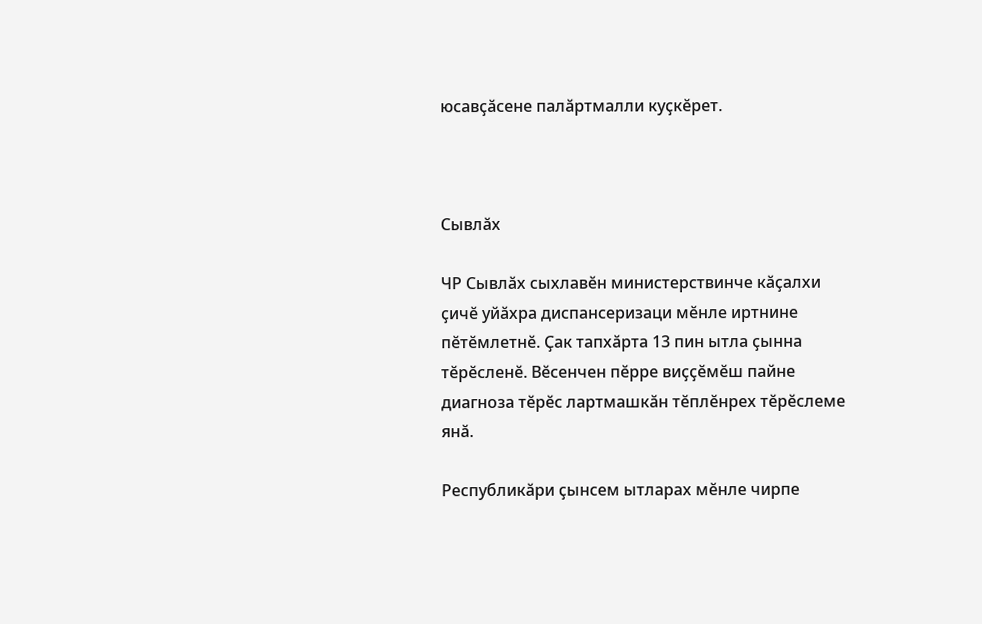юсавҫӑсене палӑртмалли куҫкӗрет.



Сывлӑх

ЧР Сывлӑх сыхлавӗн министерствинче кӑҫалхи ҫичӗ уйӑхра диспансеризаци мӗнле иртнине пӗтӗмлетнӗ. Ҫак тапхӑрта 13 пин ытла ҫынна тӗрӗсленӗ. Вӗсенчен пӗрре виҫҫӗмӗш пайне диагноза тӗрӗс лартмашкӑн тӗплӗнрех тӗрӗслеме янӑ.

Республикӑри ҫынсем ытларах мӗнле чирпе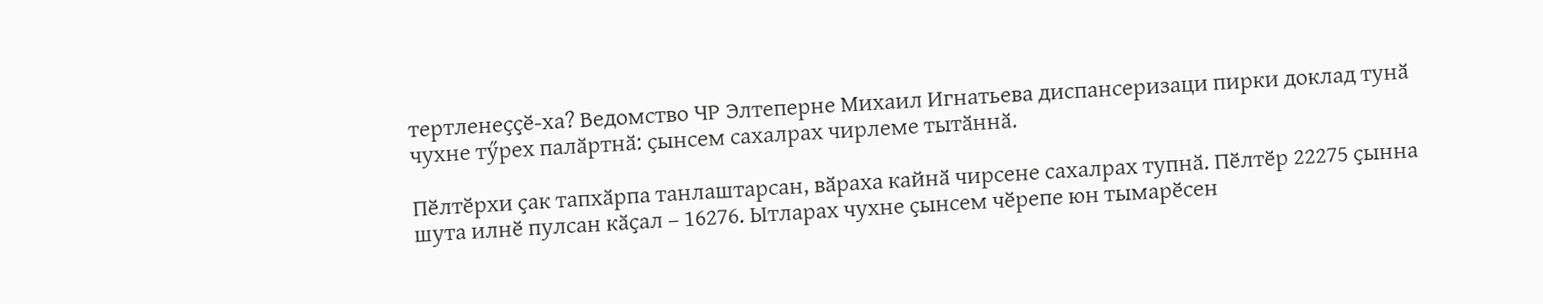тертленеҫҫӗ-ха? Ведомство ЧР Элтеперне Михаил Игнатьева диспансеризаци пирки доклад тунӑ чухне тӳрех палӑртнӑ: ҫынсем сахалрах чирлеме тытӑннӑ.

Пӗлтӗрхи ҫак тапхӑрпа танлаштарсан, вӑраха кайнӑ чирсене сахалрах тупнӑ. Пӗлтӗр 22275 ҫынна шута илнӗ пулсан кӑҫал – 16276. Ытларах чухне ҫынсем чӗрепе юн тымарӗсен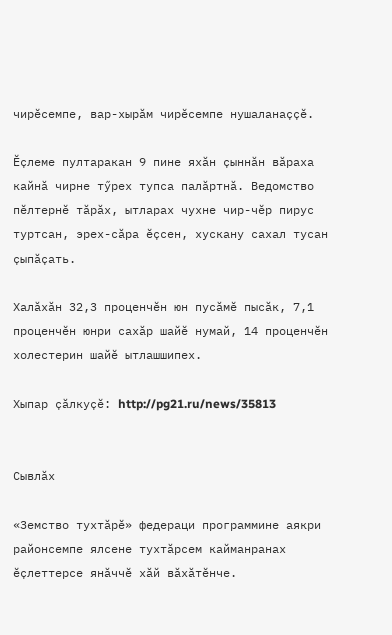чирӗсемпе, вар-хырӑм чирӗсемпе нушаланаҫҫӗ.

Ӗҫлеме пултаракан 9 пине яхӑн ҫыннӑн вӑраха кайнӑ чирне тӳрех тупса палӑртнӑ. Ведомство пӗлтернӗ тӑрӑх, ытларах чухне чир-чӗр пирус туртсан, эрех-сӑра ӗҫсен, хускану сахал тусан ҫыпӑҫать.

Халӑхӑн 32,3 проценчӗн юн пусӑмӗ пысӑк, 7,1 проценчӗн юнри сахӑр шайӗ нумай, 14 проценчӗн холестерин шайӗ ытлашшипех.

Хыпар ҫӑлкуҫӗ: http://pg21.ru/news/35813


Сывлӑх

«Земство тухтӑрӗ» федераци программине аякри районсемпе ялсене тухтӑрсем кайманранах ӗҫлеттерсе янӑччӗ хӑй вӑхӑтӗнче.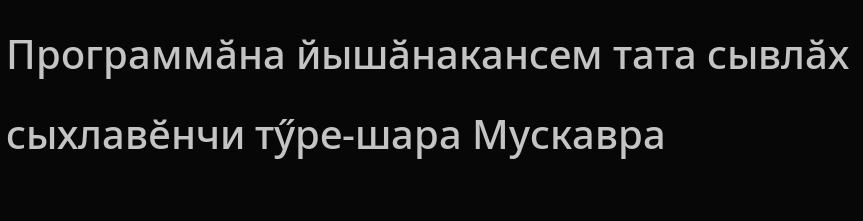Программӑна йышӑнакансем тата сывлӑх сыхлавӗнчи тӳре-шара Мускавра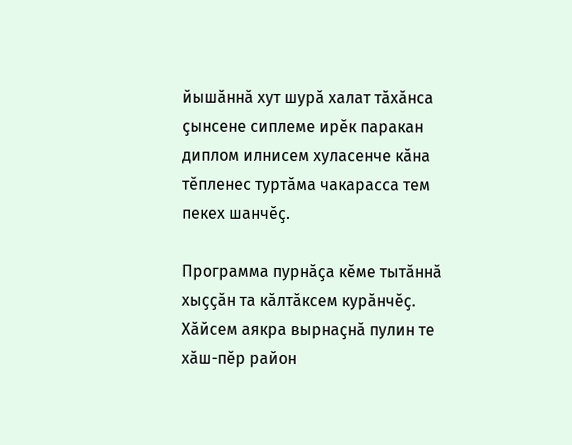йышӑннӑ хут шурӑ халат тӑхӑнса ҫынсене сиплеме ирӗк паракан диплом илнисем хуласенче кӑна тӗпленес туртӑма чакарасса тем пекех шанчӗҫ.

Программа пурнӑҫа кӗме тытӑннӑ хыҫҫӑн та кӑлтӑксем курӑнчӗҫ. Хӑйсем аякра вырнаҫнӑ пулин те хӑш-пӗр район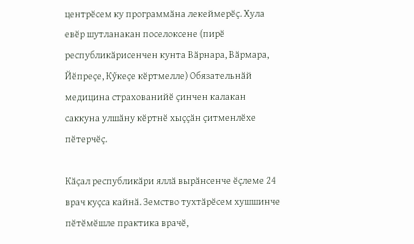центрӗсем ку программӑна лекеймерӗҫ. Хула евӗр шутланакан поселоксене (пирӗ республикӑрисенчен кунта Вӑрнара, Вӑрмара, Йӗпреҫе, Кӳкеҫе кӗртмелле) Обязательнӑй медицина страхованийӗ ҫинчен калакан саккуна улшӑну кӗртнӗ хыҫҫӑн ҫитменлӗхе пӗтерчӗҫ.

Кӑҫал республикӑри яллӑ вырӑнсенче ӗҫлеме 24 врач куҫса кайнӑ. Земство тухтӑрӗсем хушшинче пӗтӗмӗшле практика врачӗ,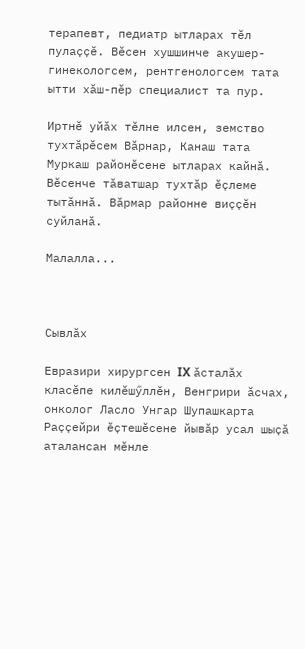терапевт, педиатр ытларах тӗл пулаҫҫӗ. Вӗсен хушшинче акушер-гинекологсем, рентгенологсем тата ытти хӑш-пӗр специалист та пур.

Иртнӗ уйӑх тӗлне илсен, земство тухтӑрӗсем Вӑрнар, Канаш тата Муркаш районӗсене ытларах кайнӑ. Вӗсенче тӑватшар тухтӑр ӗҫлеме тытӑннӑ. Вӑрмар районне виҫҫӗн суйланӑ.

Малалла...



Сывлӑх

Евразири хирургсен IX ӑсталӑх класӗпе килӗшӳллӗн, Венгрири ӑсчах, онколог Ласло Унгар Шупашкарта Раҫҫейри ӗҫтешӗсене йывӑр усал шыҫӑ аталансан мӗнле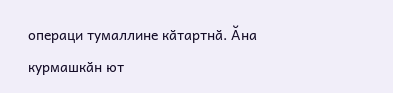операци тумаллине кӑтартнӑ. Ӑна курмашкӑн ют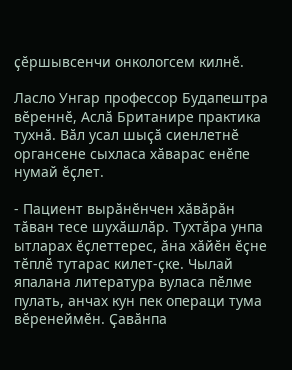ҫӗршывсенчи онкологсем килнӗ.

Ласло Унгар профессор Будапештра вӗреннӗ, Аслӑ Британире практика тухнӑ. Вӑл усал шыҫӑ сиенлетнӗ органсене сыхласа хӑварас енӗпе нумай ӗҫлет.

- Пациент вырӑнӗнчен хӑвӑрӑн тӑван тесе шухӑшлӑр. Тухтӑра унпа ытларах ӗҫлеттерес, ӑна хӑйӗн ӗҫне тӗплӗ тутарас килет-ҫке. Чылай япалана литература вуласа пӗлме пулать, анчах кун пек операци тума вӗренеймӗн. Ҫавӑнпа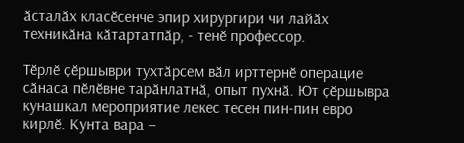ӑсталӑх класӗсенче эпир хирургири чи лайӑх техникӑна кӑтартатпӑр, - тенӗ профессор.

Тӗрлӗ ҫӗршыври тухтӑрсем вӑл ирттернӗ операцие сӑнаса пӗлӗвне тарӑнлатнӑ, опыт пухнӑ. Ют ҫӗршывра кунашкал мероприятие лекес тесен пин-пин евро кирлӗ. Кунта вара –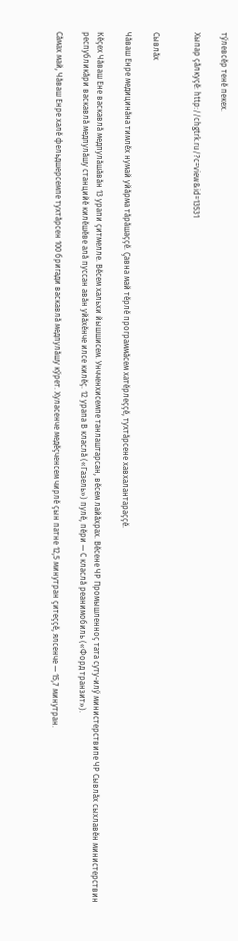тӳлевсӗр тенӗ пекех.

Хыпар ҫӑлкуҫӗ: http://chgtrk.ru/?c=view&id=13531


Сывлӑх

Чӑваш Енре медицинӑна тимлӗх нумай уйӑрма тӑрӑшаҫҫӗ. Ҫавна май тӗрлӗ программӑсем хатӗрлеҫҫӗ, тухтӑрсене хавхалантараҫҫӗ.

Кӗҫех Чӑваш Ене васкавлӑ медпулӑшӑвӑн 13 урапи ҫитмелле. Вӗсем хальхи йышшисем. Унчченхисемпе танлаштарсан, вӗсем лайӑхрах. Вӗсене ЧР Промышленноҫ тата суту-илӳ министерствипе ЧР Сывлӑх сыхлавӗн министерствин республикӑри васкавлӑ медпулӑшу станцийӗ килӗшӗве алӑ пуссан авӑн уйӑхӗнче илсе килӗҫ. 12 урапа В класлӑ («Газель») пулӗ, пӗри — С класлӑ реанимобиль («Форд транзит»).

Сӑмах май, Чӑваш Енре халӗ фельдшерсемпе тухтӑрсен 100 бригади васкавлӑ медпулӑшу кӳрет. Хуласенче медӗҫченсем чирлӗ ҫын патне 12,5 минутран ҫитеҫҫӗ, ялсенче — 15,7 минутран.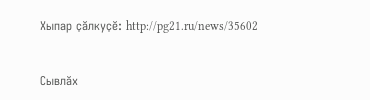Хыпар ҫӑлкуҫӗ: http://pg21.ru/news/35602


Сывлӑх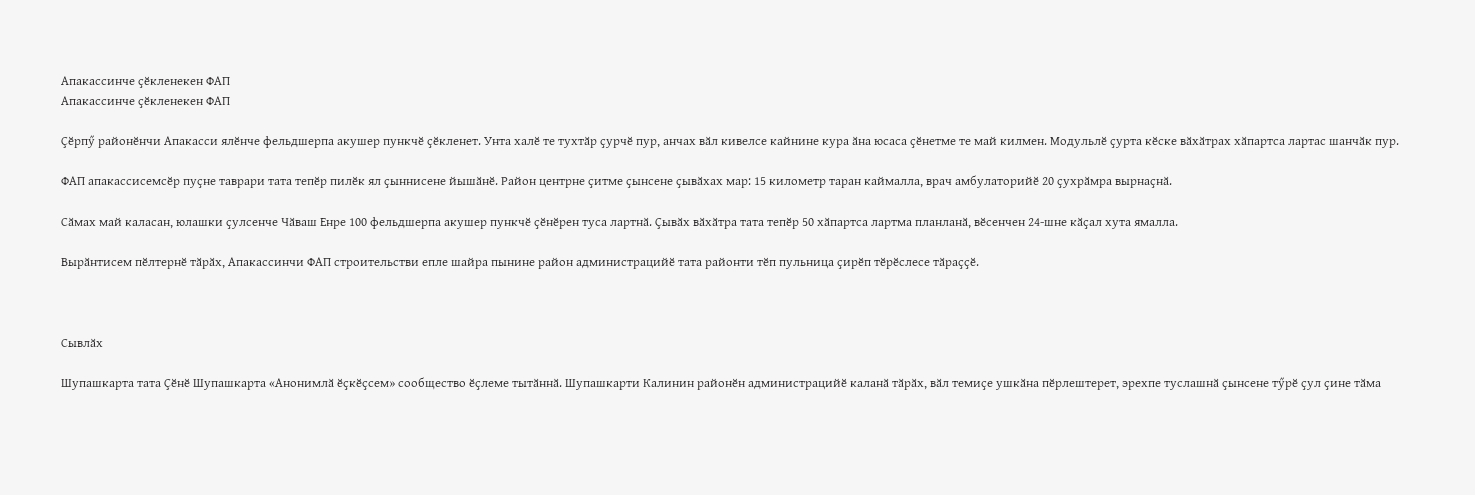Апакассинче ҫӗкленекен ФАП
Апакассинче ҫӗкленекен ФАП

Ҫӗрпӳ районӗнчи Апакасси ялӗнче фельдшерпа акушер пункчӗ ҫӗкленет. Унта халӗ те тухтӑр ҫурчӗ пур, анчах вӑл кивелсе кайнине кура ӑна юсаса ҫӗнетме те май килмен. Модульлӗ ҫурта кӗске вӑхӑтрах хӑпартса лартас шанчӑк пур.

ФАП апакассисемсӗр пуҫне таврари тата тепӗр пилӗк ял ҫыннисене йышӑнӗ. Район центрне ҫитме ҫынсене ҫывӑхах мар: 15 километр таран каймалла, врач амбулаторийӗ 20 ҫухрӑмра вырнаҫнӑ.

Сӑмах май каласан, юлашки ҫулсенче Чӑваш Енре 100 фельдшерпа акушер пункчӗ ҫӗнӗрен туса лартнӑ. Ҫывӑх вӑхӑтра тата тепӗр 50 хӑпартса лартма планланӑ, вӗсенчен 24-шне кӑҫал хута ямалла.

Вырӑнтисем пӗлтернӗ тӑрӑх, Апакассинчи ФАП строительстви епле шайра пынине район администрацийӗ тата районти тӗп пульница ҫирӗп тӗрӗслесе тӑраҫҫӗ.



Сывлӑх

Шупашкарта тата Ҫӗнӗ Шупашкарта «Анонимлӑ ӗҫкӗҫсем» сообщество ӗҫлеме тытӑннӑ. Шупашкарти Калинин районӗн администрацийӗ каланӑ тӑрӑх, вӑл темиҫе ушкӑна пӗрлештерет, эрехпе туслашнӑ ҫынсене тӳрӗ ҫул ҫине тӑма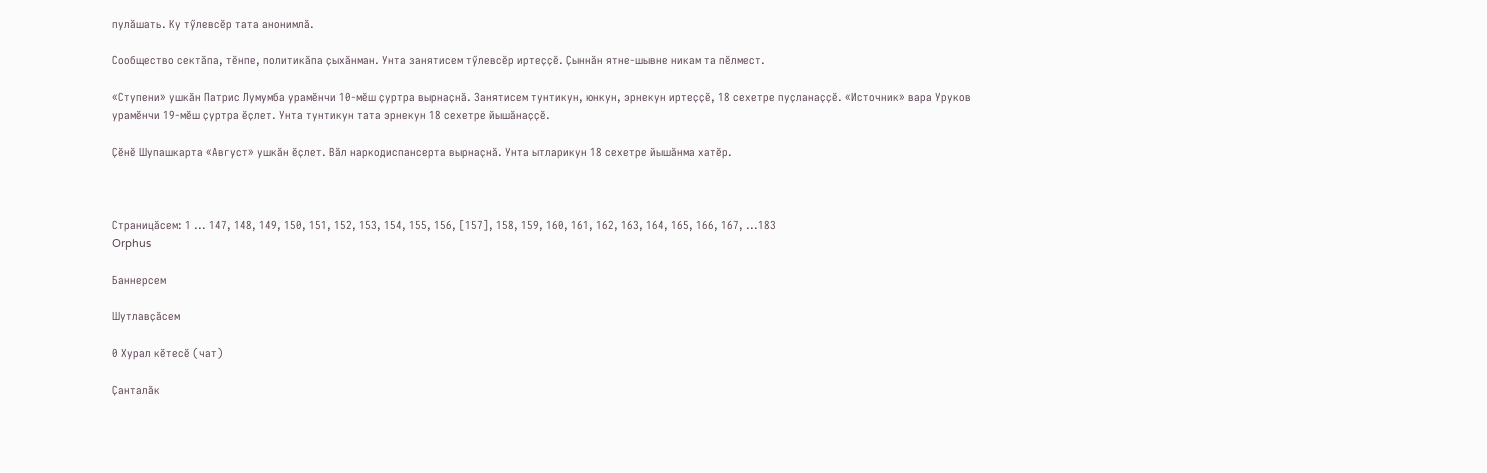пулӑшать. Ку тӳлевсӗр тата анонимлӑ.

Сообщество сектӑпа, тӗнпе, политикӑпа ҫыхӑнман. Унта занятисем тӳлевсӗр иртеҫҫӗ. Ҫыннӑн ятне-шывне никам та пӗлмест.

«Ступени» ушкӑн Патрис Лумумба урамӗнчи 10-мӗш ҫуртра вырнаҫнӑ. Занятисем тунтикун, юнкун, эрнекун иртеҫҫӗ, 18 сехетре пуҫланаҫҫӗ. «Источник» вара Уруков урамӗнчи 19-мӗш ҫуртра ӗҫлет. Унта тунтикун тата эрнекун 18 сехетре йышӑнаҫҫӗ.

Ҫӗнӗ Шупашкарта «Август» ушкӑн ӗҫлет. Вӑл наркодиспансерта вырнаҫнӑ. Унта ытларикун 18 сехетре йышӑнма хатӗр.



Страницӑсем: 1 ... 147, 148, 149, 150, 151, 152, 153, 154, 155, 156, [157], 158, 159, 160, 161, 162, 163, 164, 165, 166, 167, ...183
Orphus

Баннерсем

Шутлавҫӑсем

0 Хурал кӗтесӗ (чат)

Ҫанталӑк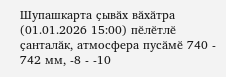Шупашкарта ҫывӑх вӑхӑтра (01.01.2026 15:00) пӗлӗтлӗ ҫанталӑк, атмосфера пусӑмӗ 740 - 742 мм, -8 - -10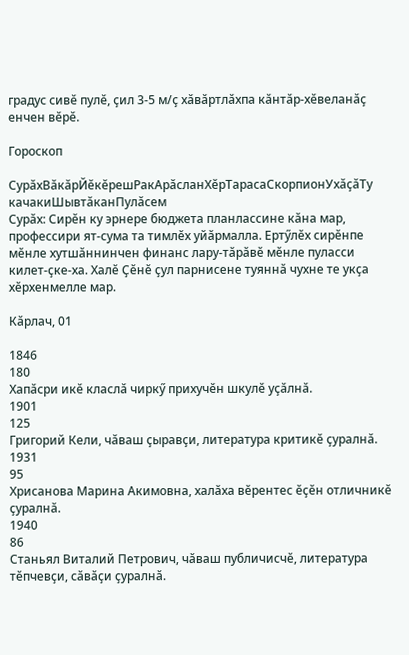градус сивӗ пулӗ, ҫил 3-5 м/ҫ хӑвӑртлӑхпа кӑнтӑр-хӗвеланӑҫ енчен вӗрӗ.

Гороскоп

СурӑхВӑкӑрЙӗкӗрешРакАрӑсланХӗрТарасаСкорпионУхӑҫӑТу качакиШывтӑканПулӑсем
Сурӑх: Сирӗн ку эрнере бюджета планлассине кӑна мар, профессири ят-сума та тимлӗх уйӑрмалла. Ертӳлӗх сирӗнпе мӗнле хутшӑннинчен финанс лару-тӑрӑвӗ мӗнле пуласси килет-ҫке-ха. Халӗ Ҫӗнӗ ҫул парнисене туяннӑ чухне те укҫа хӗрхенмелле мар.

Кӑрлач, 01

1846
180
Хапӑсри икӗ класлӑ чиркӳ прихучӗн шкулӗ уҫӑлнӑ.
1901
125
Григорий Кели, чӑваш ҫыравҫи, литература критикӗ ҫуралнӑ.
1931
95
Хрисанова Марина Акимовна, халӑха вӗрентес ӗҫӗн отличникӗ ҫуралнӑ.
1940
86
Станьял Виталий Петрович, чӑваш публичисчӗ, литература тӗпчевҫи, сӑвӑҫи ҫуралнӑ.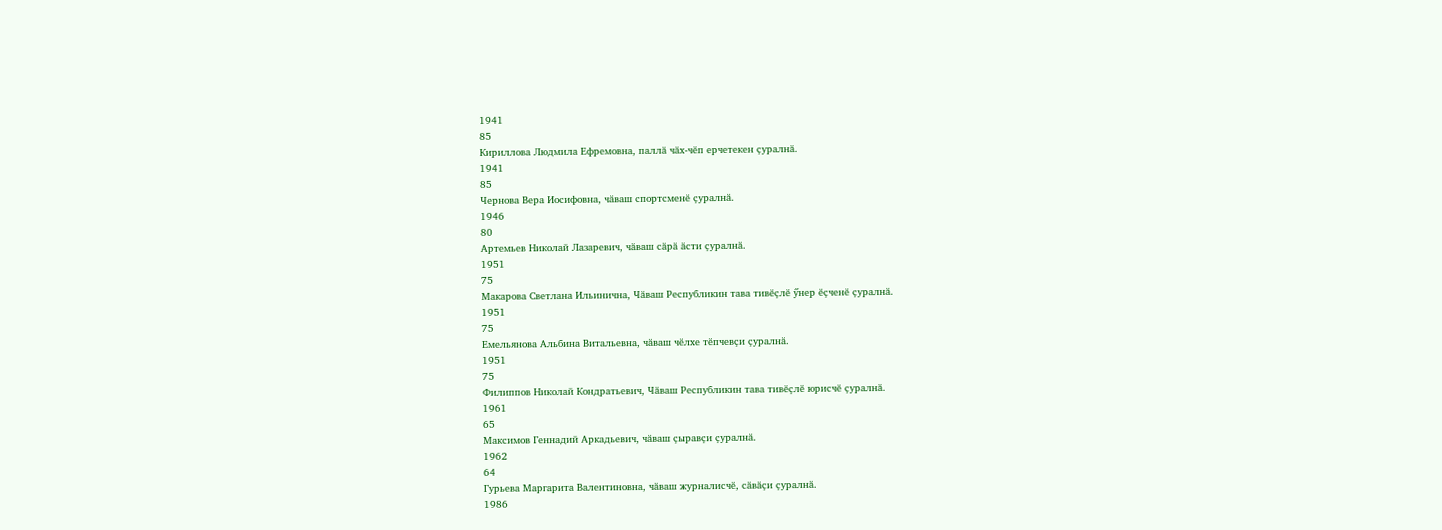1941
85
Кириллова Людмила Ефремовна, паллӑ чӑх-чӗп ерчетекен ҫуралнӑ.
1941
85
Чернова Вера Иосифовна, чӑваш спортсменӗ ҫуралнӑ.
1946
80
Артемьев Николай Лазаревич, чӑваш сӑрӑ ӑсти ҫуралнӑ.
1951
75
Макарова Светлана Ильинична, Чӑваш Республикин тава тивӗҫлӗ ӳнер ӗҫченӗ ҫуралнӑ.
1951
75
Емельянова Альбина Витальевна, чӑваш чӗлхе тӗпчевҫи ҫуралнӑ.
1951
75
Филиппов Николай Кондратьевич, Чӑваш Республикин тава тивӗҫлӗ юрисчӗ ҫуралнӑ.
1961
65
Максимов Геннадий Аркадьевич, чӑваш ҫыравҫи ҫуралнӑ.
1962
64
Гурьева Маргарита Валентиновна, чӑваш журналисчӗ, сӑвӑҫи ҫуралнӑ.
1986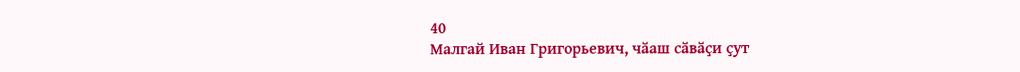40
Малгай Иван Григорьевич, чӑаш сӑвӑҫи ҫут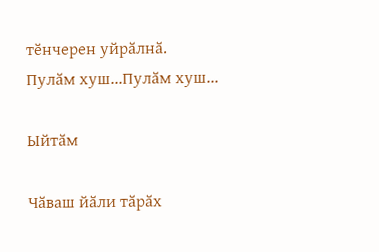тӗнчерен уйрӑлнӑ.
Пулӑм хуш...Пулӑм хуш...

Ыйтӑм

Чӑваш йӑли тӑрӑх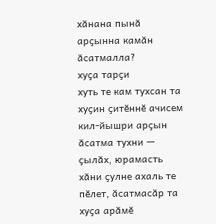хӑнана пынӑ арҫынна камӑн ӑсатмалла?
хуҫа тарҫи
хуть те кам тухсан та
хуҫин ҫитӗннӗ ачисем
кил-йышри арҫын
ӑсатма тухни — ҫылӑх, юрамасть
хӑни ҫулне ахаль те пӗлет, ӑсатмасӑр та
хуҫа арӑмӗ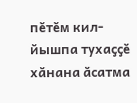пӗтӗм кил-йышпа тухаҫҫӗ
хӑнана ӑсатма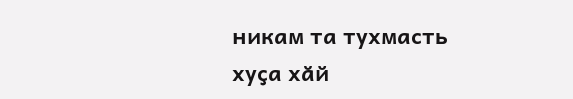никам та тухмасть
хуҫа хӑй